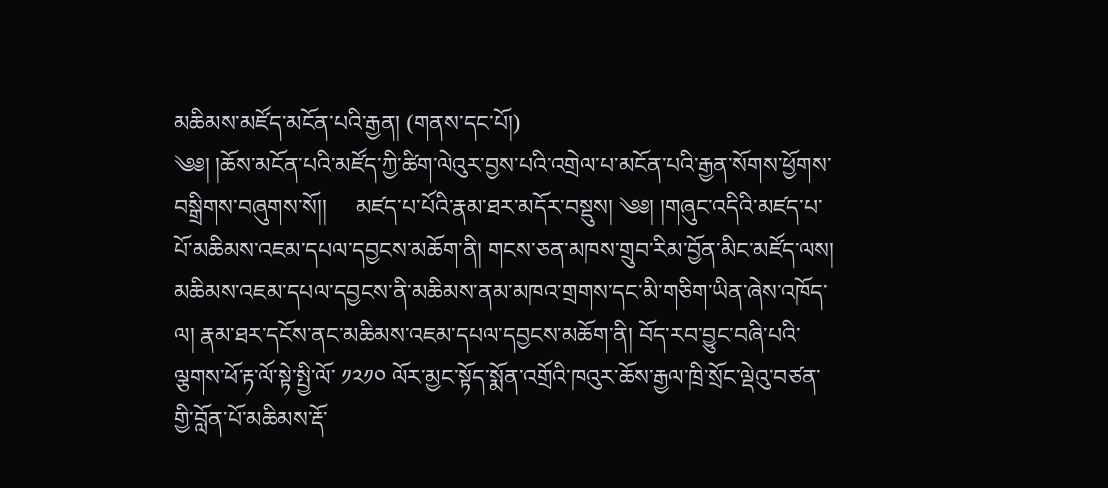མཆིམས་མཛོད་མངོན་པའི་རྒྱན། (གནས་དང་པོ།)
༄༅། །ཆོས་མངོན་པའི་མཛོད་ཀྱི་ཚིག་ལེའུར་བྱས་པའི་འགྲེལ་པ་མངོན་པའི་རྒྱན་སོགས་ཕྱོགས་བསྒྲིགས་བཞུགས་སོ།།     མཛད་པ་པོའི་རྣམ་ཐར་མདོར་བསྡུས། ༄༅། །གཞུང་འདིའི་མཛད་པ་པོ་མཆིམས་འཇམ་དཔལ་དབྱངས་མཆོག་ནི། གངས་ཅན་མཁས་གྲུབ་རིམ་བྱོན་མིང་མཛོད་ལས། མཆིམས་འཇམ་དཔལ་དབྱངས་ནི་མཆིམས་ནམ་མཁའ་གྲགས་དང་མི་གཅིག་ཡིན་ཞེས་འཁོད་ལ། རྣམ་ཐར་དངོས་ནང་མཆིམས་འཇམ་དཔལ་དབྱངས་མཆོག་ནི། བོད་རབ་བྱུང་བཞི་པའི་ལྕགས་ཕོ་རྟ་ལོ་སྟེ་སྤྱི་ལོ་ ༡༢༡༠ ལོར་མྱང་སྟོད་སྨོན་འགྲོའི་ཁའུར་ཆོས་རྒྱལ་ཁྲི་སྲོང་ལྡེའུ་བཙན་གྱི་བློན་པོ་མཆིམས་རྡོ་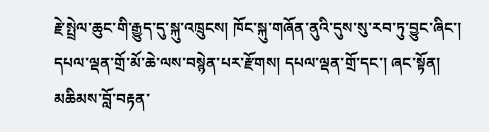རྗེ་སྤྲེལ་ཆུང་གི་རྒྱུད་དུ་སྐུ་འཁྲུངས། ཁོང་སྐུ་གཞོན་ནུའི་དུས་སུ་རབ་ཏུ་བྱུང་ཞིང་། དཔལ་ལྡན་གྲོ་མོ་ཆེ་ལས་བསྙེན་པར་རྫོགས། དཔལ་ལྡན་གྲོ་དང་། ཞང་སྟོན། མཆིམས་བློ་བརྟན་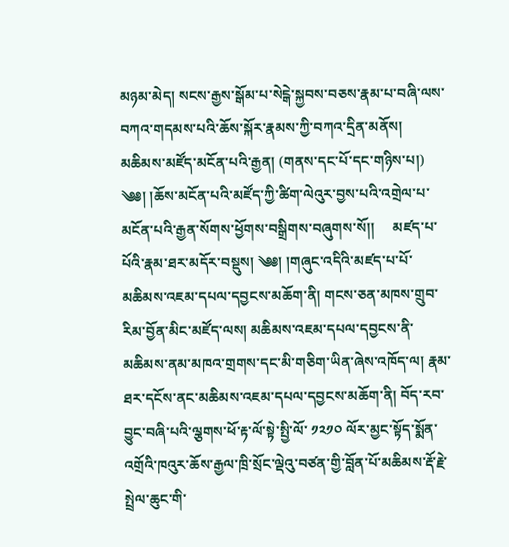མཉམ་མེད། སངས་རྒྱས་སྒོམ་པ་སེངྒེ་སྐྱབས་བཅས་རྣམ་པ་བཞི་ལས་བཀའ་གདམས་པའི་ཆོས་སྐོར་རྣམས་ཀྱི་བཀའ་དྲིན་མནོས།
མཆིམས་མཛོད་མངོན་པའི་རྒྱན། (གནས་དང་པོ་དང་གཉིས་པ།)
༄༅། །ཆོས་མངོན་པའི་མཛོད་ཀྱི་ཚིག་ལེའུར་བྱས་པའི་འགྲེལ་པ་མངོན་པའི་རྒྱན་སོགས་ཕྱོགས་བསྒྲིགས་བཞུགས་སོ།།     མཛད་པ་པོའི་རྣམ་ཐར་མདོར་བསྡུས། ༄༅། །གཞུང་འདིའི་མཛད་པ་པོ་མཆིམས་འཇམ་དཔལ་དབྱངས་མཆོག་ནི། གངས་ཅན་མཁས་གྲུབ་རིམ་བྱོན་མིང་མཛོད་ལས། མཆིམས་འཇམ་དཔལ་དབྱངས་ནི་མཆིམས་ནམ་མཁའ་གྲགས་དང་མི་གཅིག་ཡིན་ཞེས་འཁོད་ལ། རྣམ་ཐར་དངོས་ནང་མཆིམས་འཇམ་དཔལ་དབྱངས་མཆོག་ནི། བོད་རབ་བྱུང་བཞི་པའི་ལྕགས་ཕོ་རྟ་ལོ་སྟེ་སྤྱི་ལོ་ ༡༢༡༠ ལོར་མྱང་སྟོད་སྨོན་འགྲོའི་ཁའུར་ཆོས་རྒྱལ་ཁྲི་སྲོང་ལྡེའུ་བཙན་གྱི་བློན་པོ་མཆིམས་རྡོ་རྗེ་སྤྲེལ་ཆུང་གི་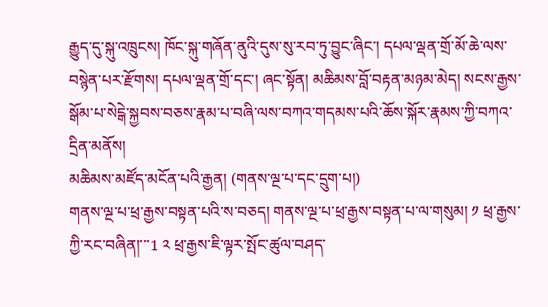རྒྱུད་དུ་སྐུ་འཁྲུངས། ཁོང་སྐུ་གཞོན་ནུའི་དུས་སུ་རབ་ཏུ་བྱུང་ཞིང་། དཔལ་ལྡན་གྲོ་མོ་ཆེ་ལས་བསྙེན་པར་རྫོགས། དཔལ་ལྡན་གྲོ་དང་། ཞང་སྟོན། མཆིམས་བློ་བརྟན་མཉམ་མེད། སངས་རྒྱས་སྒོམ་པ་སེངྒེ་སྐྱབས་བཅས་རྣམ་པ་བཞི་ལས་བཀའ་གདམས་པའི་ཆོས་སྐོར་རྣམས་ཀྱི་བཀའ་དྲིན་མནོས།
མཆིམས་མཛོད་མངོན་པའི་རྒྱན། (གནས་ལྔ་པ་དང་དྲུག་པ།)
གནས་ལྔ་པ་ཕྲ་རྒྱས་བསྟན་པའི་ས་བཅད། གནས་ལྔ་པ་ཕྲ་རྒྱས་བསྟན་པ་ལ་གསུམ། ༡ ཕྲ་རྒྱས་ཀྱི་རང་བཞིན།་་་1 ༢ ཕྲ་རྒྱས་ཇི་ལྟར་སྤོང་ཚུལ་བཤད་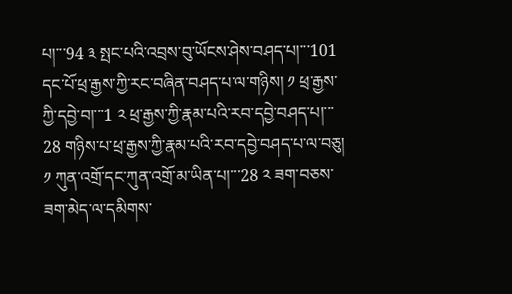པ།་་་94 ༣ སྤང་པའི་འབྲས་བུ་ཡོངས་ཤེས་བཤད་པ།་་་101 དང་པོ་ཕྲ་རྒྱས་ཀྱི་རང་བཞིན་བཤད་པ་ལ་གཉིས། ༡ ཕྲ་རྒྱས་ཀྱི་དབྱེ་བ།་་་1 ༢ ཕྲ་རྒྱས་ཀྱི་རྣམ་པའི་རབ་དབྱེ་བཤད་པ།་་་28 གཉིས་པ་ཕྲ་རྒྱས་ཀྱི་རྣམ་པའི་རབ་དབྱེ་བཤད་པ་ལ་བཅུ། ༡ ཀུན་འགྲོ་དང་ཀུན་འགྲོ་མ་ཡིན་པ།་་་28 ༢ ཟག་བཅས་ཟག་མེད་ལ་དམིགས་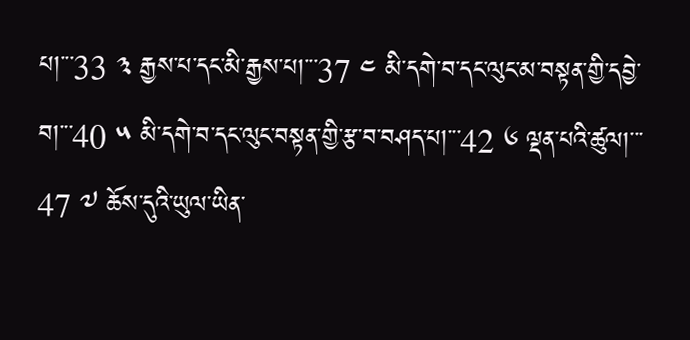པ།་་་33 ༣ རྒྱས་པ་དང་མི་རྒྱས་པ།་་་37 ༤ མི་དགེ་བ་དང་ལུང་མ་བསྟན་གྱི་དབྱེ་བ།་་་40 ༥ མི་དགེ་བ་དང་ལུང་བསྟན་གྱི་རྩ་བ་བཤད་པ།་་་42 ༦ ལྡན་པའི་ཚུལ།་་་47 ༧ ཆོས་དུའི་ཡུལ་ཡིན་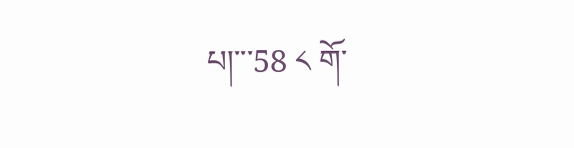པ།་་་58 ༨ གོ་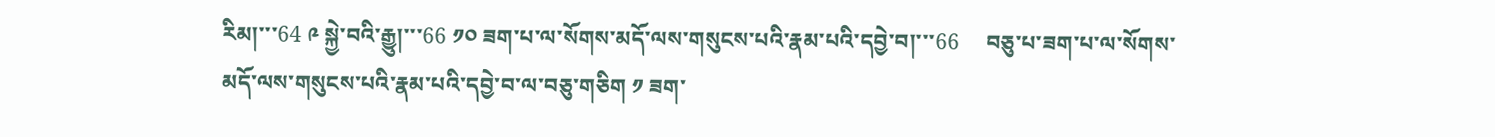རིམ།་་་64 ༩ སྐྱེ་བའི་རྒྱུ།་་་66 ༡༠ ཟག་པ་ལ་སོགས་མདོ་ལས་གསུངས་པའི་རྣམ་པའི་དབྱེ་བ།་་་66     བཅུ་པ་ཟག་པ་ལ་སོགས་མདོ་ལས་གསུངས་པའི་རྣམ་པའི་དབྱེ་བ་ལ་བཅུ་གཅིག ༡ ཟག་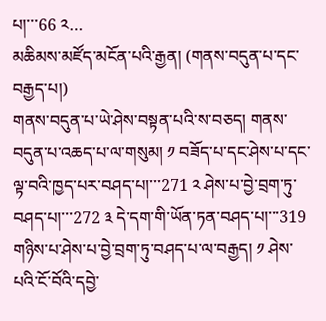པ།་་་66 ༢…
མཆིམས་མཛོད་མངོན་པའི་རྒྱན། (གནས་བདུན་པ་དང་བརྒྱད་པ།)
གནས་བདུན་པ་ཡེ་ཤེས་བསྟན་པའི་ས་བཅད། གནས་བདུན་པ་འཆད་པ་ལ་གསུམ། ༡ བཟོད་པ་དང་ཤེས་པ་དང་ལྟ་བའི་ཁྱད་པར་བཤད་པ།་་་271 ༢ ཤེས་པ་བྱེ་བྲག་ཏུ་བཤད་པ།་་་272 ༣ དེ་དག་གི་ཡོན་ཏན་བཤད་པ།་་་319 གཉིས་པ་ཤེས་པ་བྱེ་བྲག་ཏུ་བཤད་པ་ལ་བརྒྱད། ༡ ཤེས་པའི་ངོ་བོའི་དབྱེ་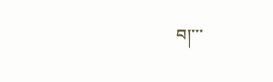བ།་་་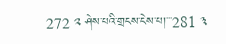272 ༢ ཤེས་པའི་གྲངས་ངེས་པ།་་་281 ༣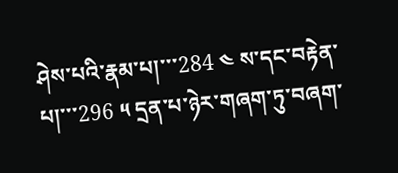ཤེས་པའི་རྣམ་པ།་་་284 ༤ ས་དང་བརྟེན་པ།་་་296 ༥ དྲན་པ་ཉེར་གཞག་ཏུ་བཞག་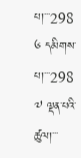པ།་་་298 ༦ དམིགས་པ།་་་298 ༧ ལྡན་པའི་ཚུལ།་་་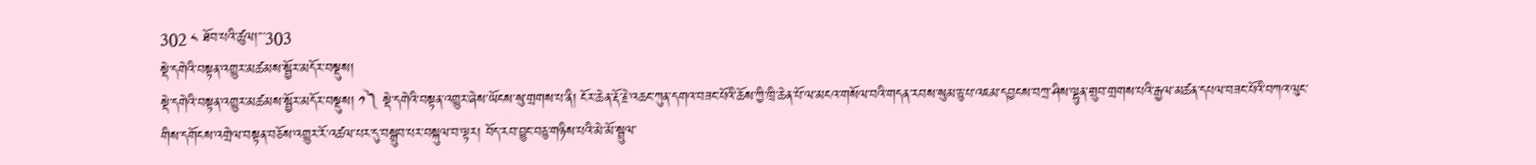302 ༨ ཐོབ་པའི་ཚུལ།་་་303
སྡེ་དགེའི་བསྟན་འགྱུར་མཚམས་སྦྱོར་མདོར་བསྡུས།
སྡེ་དགེའི་བསྟན་འགྱུར་མཚམས་སྦྱོར་མདོར་བསྡུས། ༡༽ སྡེ་དགེའི་བསྟན་འགྱུར་ཞེས་ཡོངས་སུ་གྲགས་པ་ནི། ངོར་ཆེན་རྡོ་རྗེ་འཆང་ཀུན་དགའ་བཟང་པོའི་ཆོས་ཀྱི་ཁྲི་ཆེན་པོ་ལ་མངའ་གསོལ་བའི་གདན་རབས་སུམ་ཅུ་པ་འཇམ་དབྱངས་བཀྲ་ཤིས་ལྷུན་གྲུབ་གྲགས་པའི་རྒྱལ་མཚན་དཔལ་བཟང་པོའི་བཀའ་ལུང་གིས་དགོངས་འགྲེལ་བསྟན་བཅོས་འགྱུར་རོ་འཚལ་པར་དུ་བསྒྲུབ་པར་བསྐུལ་བ་ལྟར། བོད་རབ་བྱུང་བཅུ་གཉིས་པའི་མེ་མོ་སྦྲུལ་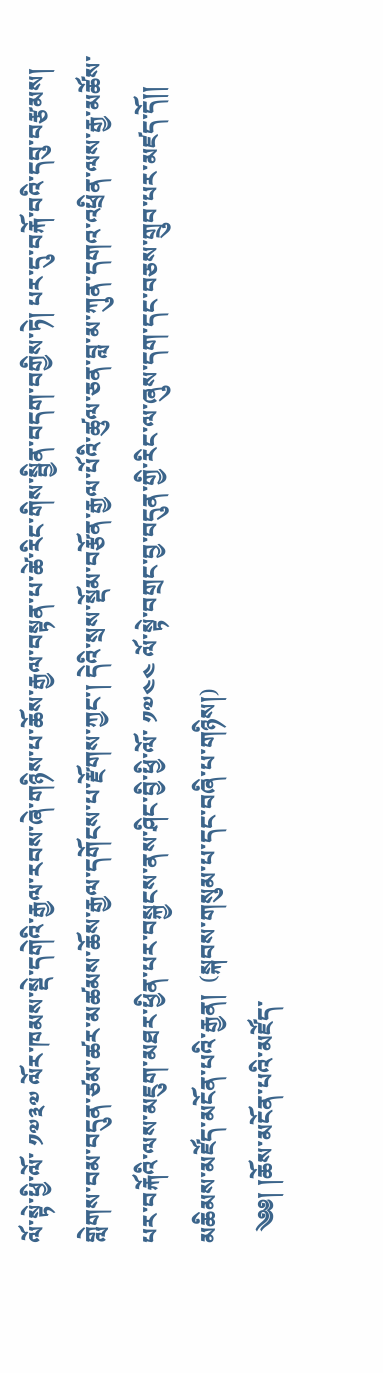ལོ་སྟེ་ཕྱི་ལོ་ ༡༧༣༧ ལོར་ཁམས་སྡེ་དགེའི་རྒྱལ་རབས་ཞེ་གཉིས་པ་ཆོས་རྒྱལ་བསྟན་པ་ཚེ་རིང་གིས་སྦྱིན་བདག་བགྱིས་ཏེ། པར་དུ་བརྐོ་བའི་དབུ་བརྩམས། གླེགས་བམ་བདུན་ཙམ་ཚར་མཚམས་ཆོས་རྒྱལ་དགོངས་པ་རྫོགས་ཀྱང་། དེའི་སྲས་སྡོམ་བརྩོན་རྒྱལ་པོའི་ཚུལ་ཅན་བླ་མ་ཀུན་དགའ་འཕྲིན་ལས་རྒྱ་མཚོས་པར་བརྐོའི་ལས་མཇུག་མཐར་ཕྱིན་པར་བསྐྱངས་ནས་ཤིང་བྱི་ཕྱི་ལོ་ ༡༧༤༤ ལོ་སྟེ་བགྲང་བྱ་བདུན་གྱི་རིང་ལ་ཞུས་དག་དང་བཅས་གྲུབ་པར་མཛད་དོ།།
མཆིམས་མཛོད་མངོན་པའི་རྒྱན།  (སྐབས་གསུམ་པ་དང་བཞི་པ་གཉིས།)
  ༄༅། །ཆོས་མངོན་པའི་མཛོད་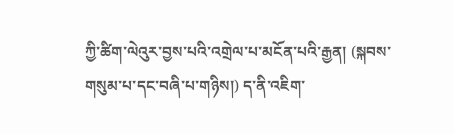ཀྱི་ཚིག་ལེའུར་བྱས་པའི་འགྲེལ་པ་མངོན་པའི་རྒྱན། (སྐབས་གསུམ་པ་དང་བཞི་པ་གཉིས།) ད་ནི་འཇིག་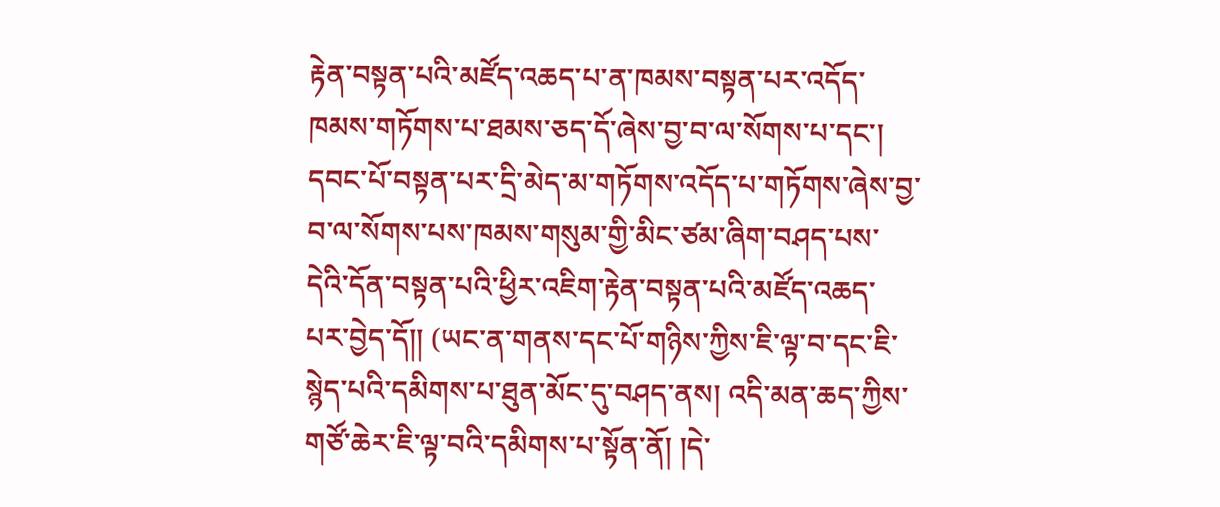རྟེན་བསྟན་པའི་མཛོད་འཆད་པ་ན་ཁམས་བསྟན་པར་འདོད་ཁམས་གཏོགས་པ་ཐམས་ཅད་དོ་ཞེས་བྱ་བ་ལ་སོགས་པ་དང་། དབང་པོ་བསྟན་པར་དྲི་མེད་མ་གཏོགས་འདོད་པ་གཏོགས་ཞེས་བྱ་བ་ལ་སོགས་པས་ཁམས་གསུམ་གྱི་མིང་ཙམ་ཞིག་བཤད་པས་དེའི་དོན་བསྟན་པའི་ཕྱིར་འཇིག་རྟེན་བསྟན་པའི་མཛོད་འཆད་པར་བྱེད་དོ།། (ཡང་ན་གནས་དང་པོ་གཉིས་ཀྱིས་ཇི་ལྟ་བ་དང་ཇི་སྙེད་པའི་དམིགས་པ་ཐུན་མོང་དུ་བཤད་ནས། འདི་མན་ཆད་ཀྱིས་གཙོ་ཆེར་ཇི་ལྟ་བའི་དམིགས་པ་སྟོན་ནོ། །དེ་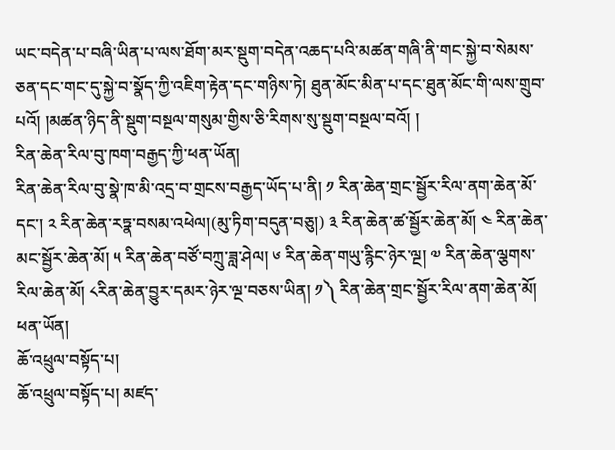ཡང་བདེན་པ་བཞི་ཡིན་པ་ལས་ཐོག་མར་སྡུག་བདེན་འཆད་པའི་མཚན་གཞི་ནི་གང་སྐྱེ་བ་སེམས་ཅན་དང་གང་དུ་སྐྱེ་བ་སྣོད་ཀྱི་འཇིག་རྟེན་དང་གཉིས་ཏེ། ཐུན་མོང་མིན་པ་དང་ཐུན་མོང་གི་ལས་གྲུབ་པའོ། །མཚན་ཉིད་ནི་སྡུག་བསྔལ་གསུམ་གྱིས་ཅི་རིགས་སུ་སྡུག་བསྔལ་བའོ། །
རིན་ཆེན་རིལ་བུ་ཁག་བརྒྱད་ཀྱི་ཕན་ཡོན།
རིན་ཆེན་རིལ་བུ་སྣེ་ཁ་མི་འདྲ་བ་གྲངས་བརྒྱད་ཡོད་པ་ནི། ༡ རིན་ཆེན་གྲང་སྦྱོར་རིལ་ནག་ཆེན་མོ་དང་། ༢ རིན་ཆེན་རཏྣ་བསམ་འཕེལ།(མུ་ཏིག་བདུན་བཅུ།) ༣ རིན་ཆེན་ཚ་སྦྱོར་ཆེན་མོ། ༤ རིན་ཆེན་མང་སྦྱོར་ཆེན་མོ། ༥ རིན་ཆེན་བཙོ་བཀྲུ་ཟླ་ཤེལ། ༦ རིན་ཆེན་གཡུ་རྙིང་ཉེར་ལྔ། ༧ རིན་ཆེན་ལྕགས་རིལ་ཆེན་མོ། ༨རིན་ཆེན་བྱུར་དམར་ཉེར་ལྔ་བཅས་ཡིན། ༡༽ རིན་ཆེན་གྲང་སྦྱོར་རིལ་ནག་ཆེན་མོ། ཕན་ཡོན།
ཆོ་འཕྲུལ་བསྟོད་པ།
ཆོ་འཕྲུལ་བསྟོད་པ། མཛད་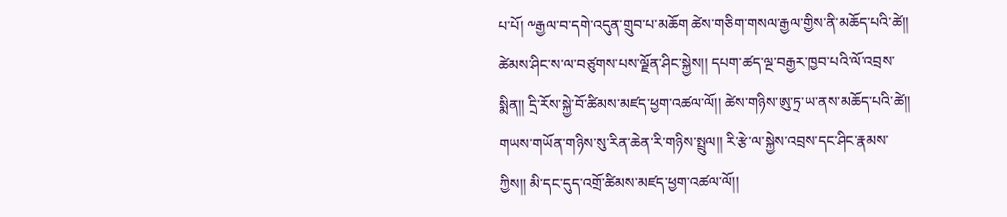པ་པོ། ༸རྒྱལ་བ་དགེ་འདུན་གྲུབ་པ་མཆོག ཚེས་གཅིག་གསལ་རྒྱལ་གྱིས་ནི་མཆོད་པའི་ཚེ།། ཚེམས་ཤིང་ས་ལ་བཙུགས་པས་ལྗོན་ཤིང་སྐྱེས།། དཔག་ཚད་ལྔ་བརྒྱར་ཁྱབ་པའི་ལོ་འབྲས་སྨིན།། དྲི་རོས་སྐྱེ་བོ་ཚིམས་མཛད་ཕྱག་འཚལ་ལོ།། ཚེས་གཉིས་ཨུ་ཏྲ་ཡ་ནས་མཆོད་པའི་ཚེ།། གཡས་གཡོན་གཉིས་སུ་རིན་ཆེན་རི་གཉིས་སྤྲུལ།། རི་རྩེ་ལ་སྐྱེས་འབྲས་དང་ཤིང་རྣམས་ཀྱིས།། མི་དང་དུད་འགྲོ་ཚིམས་མཛད་ཕྱག་འཚལ་ལོ།།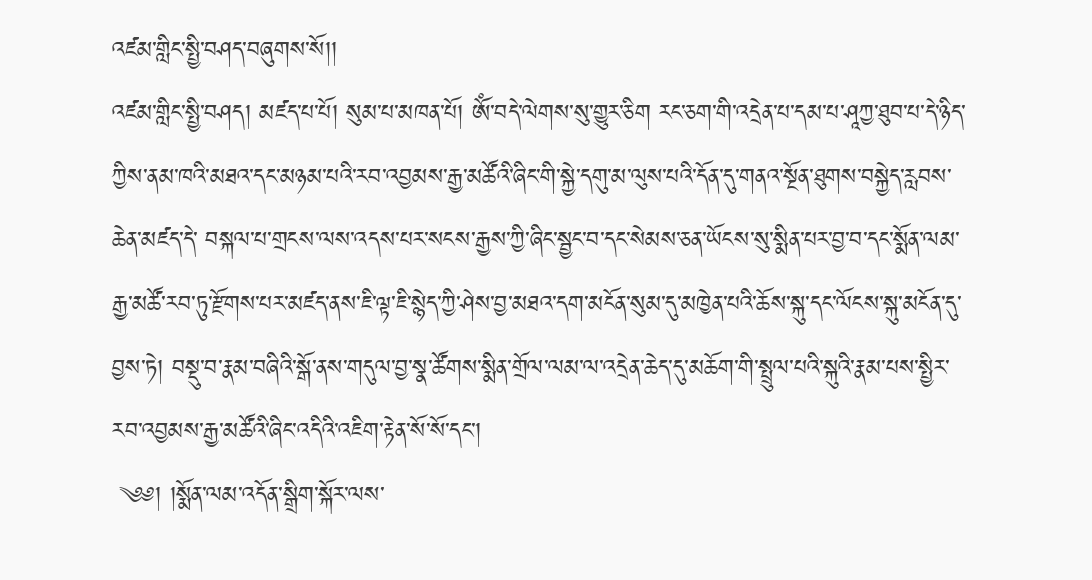འཛམ་གླིང་སྤྱི་བཤད་བཞུགས་སོ།།
འཛམ་གླིང་སྤྱི་བཤད། མཛད་པ་པོ། སུམ་པ་མཁན་པོ། ཨོཾ་བདེ་ལེགས་སུ་གྱུར་ཅིག རང་ཅག་གི་འདྲེན་པ་དམ་པ་ཤཱཀྱ་ཐུབ་པ་དེ་ཉིད་ཀྱིས་ནམ་ཁའི་མཐའ་དང་མཉམ་པའི་རབ་འབྱམས་རྒྱ་མཚོའི་ཞིང་གི་སྐྱེ་དགུ་མ་ལུས་པའི་དོན་དུ་གནའ་སྔོན་ཐུགས་བསྐྱེད་རླབས་ཆེན་མཛད་དེ་ བསྐལ་པ་གྲངས་ལས་འདས་པར་སངས་རྒྱས་ཀྱི་ཞིང་སྦྱང་བ་དང་སེམས་ཅན་ཡོངས་སུ་སྨིན་པར་བྱ་བ་དང་སྨོན་ལམ་རྒྱ་མཚོ་རབ་ཏུ་རྫོགས་པར་མཛད་ནས་ཇི་ལྟ་ཇི་སྙེད་ཀྱི་ཤེས་བྱ་མཐའ་དག་མངོན་སུམ་དུ་མཁྱེན་པའི་ཆོས་སྐུ་དང་ལོངས་སྐུ་མངོན་དུ་བྱས་ཏེ། བསྡུ་བ་རྣམ་བཞིའི་སྒོ་ནས་གདུལ་བྱ་སྣ་ཚོགས་སྨིན་གྲོལ་ལམ་ལ་འདྲེན་ཆེད་དུ་མཆོག་གི་སྤྲུལ་པའི་སྐུའི་རྣམ་པས་སྤྱིར་རབ་འབྱམས་རྒྱ་མཚོའི་ཞིང་འདིའི་འཇིག་རྟེན་སོ་སོ་དང་།
 ༄༅། །སྨོན་ལམ་འདོན་སྒྲིག་སྐོར་ལས་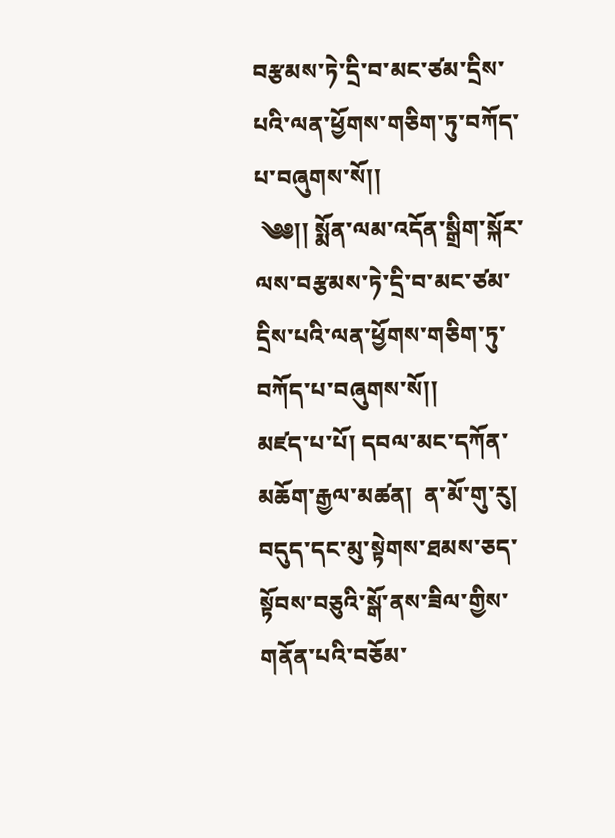བརྩམས་ཏེ་དྲི་བ་མང་ཙམ་དྲིས་པའི་ལན་ཕྱོགས་གཅིག་ཏུ་བཀོད་པ་བཞུགས་སོ།།
 ༄༅།། སྨོན་ལམ་འདོན་སྒྲིག་སྐོར་ལས་བརྩམས་ཏེ་དྲི་བ་མང་ཙམ་དྲིས་པའི་ལན་ཕྱོགས་གཅིག་ཏུ་བཀོད་པ་བཞུགས་སོ།།                      མཛད་པ་པོ། དབལ་མང་དཀོན་མཆོག་རྒྱལ་མཚན།  ན་མོ་གུ་རུ། བདུད་དང་མུ་སྟེགས་ཐམས་ཅད་སྟོབས་བཅུའི་སྒོ་ནས་ཟིལ་གྱིས་གནོན་པའི་བཅོམ་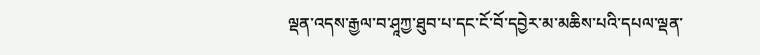ལྡན་འདས་རྒྱལ་བ་ཤཱཀྱ་ཐུབ་པ་དང་ངོ་བོ་དབྱེར་མ་མཆིས་པའི་དཔལ་ལྡན་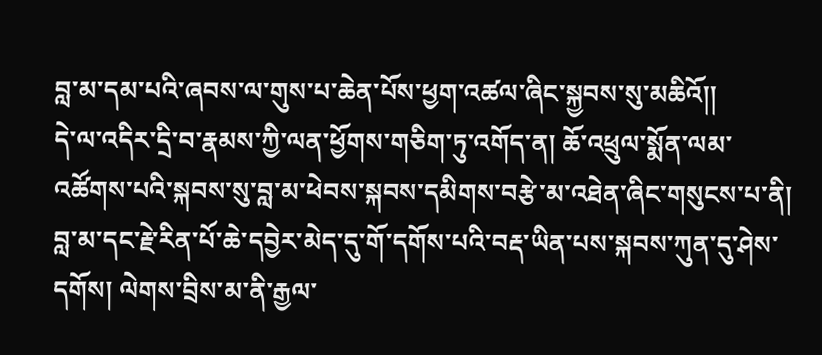བླ་མ་དམ་པའི་ཞབས་ལ་གུས་པ་ཆེན་པོས་ཕྱག་འཚལ་ཞིང་སྐྱབས་སུ་མཆིའོ།།          དེ་ལ་འདིར་དྲི་བ་རྣམས་ཀྱི་ལན་ཕྱོགས་གཅིག་ཏུ་འགོད་ན། ཆོ་འཕྲུལ་སྨོན་ལམ་འཚོགས་པའི་སྐབས་སུ་བླ་མ་ཕེབས་སྐབས་དམིགས་བརྩེ་མ་འཐེན་ཞིང་གསུངས་པ་ནི། བླ་མ་དང་རྗེ་རིན་པོ་ཆེ་དབྱེར་མེད་དུ་གོ་དགོས་པའི་བརྡ་ཡིན་པས་སྐབས་ཀུན་དུ་ཤེས་དགོས། ལེགས་བྲིས་མ་ནི་རྒྱལ་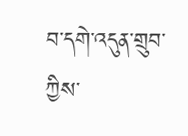བ་དགེ་འདུན་གྲུབ་ཀྱིས་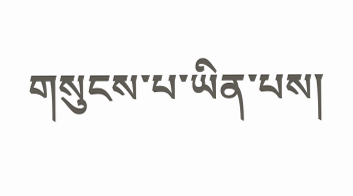གསུངས་པ་ཡིན་པས།